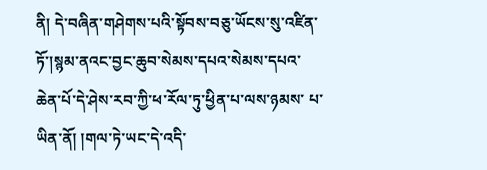ནི། དེ་བཞིན་གཤེགས་པའི་སྟོབས་བཅུ་ཡོངས་སུ་འཛིན་ཏོ་།སྙམ་ནའང་བྱང་ཆུབ་སེམས་དཔའ་སེམས་དཔའ་ཆེན་པོ་དེ་ཤེས་རབ་ཀྱི་ཕ་རོལ་ཏུ་ཕྱིན་པ་ལས་ཉམས་ པ་ཡིན་ནོ། །གལ་ཏེ་ཡང་དེ་འདི་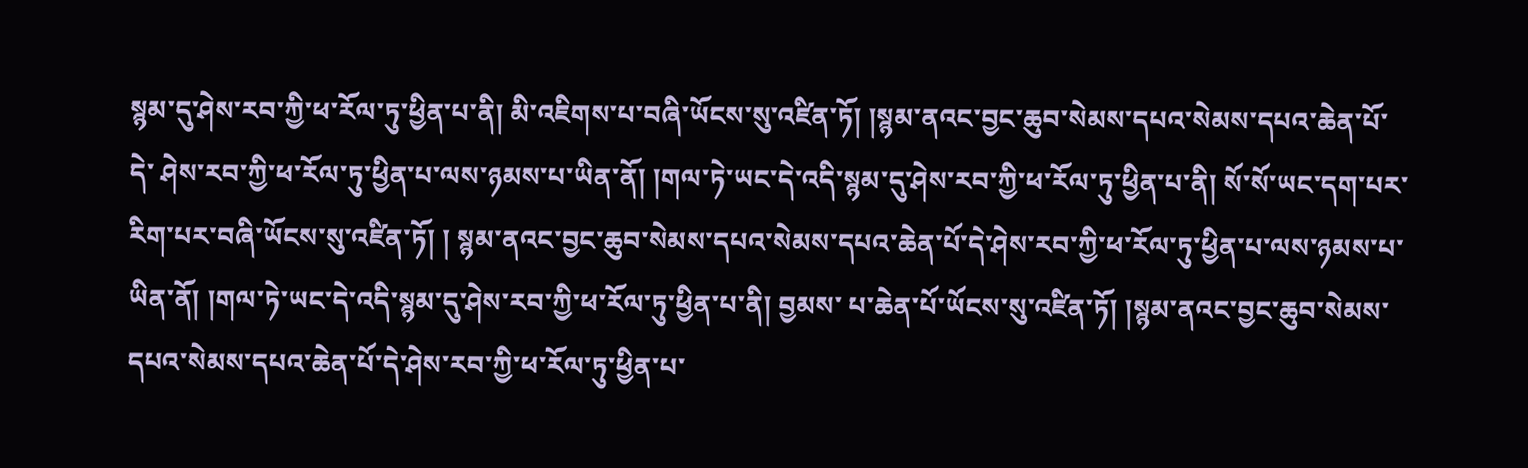སྙམ་དུ་ཤེས་རབ་ཀྱི་ཕ་རོལ་ཏུ་ཕྱིན་པ་ནི། མི་འཇིགས་པ་བཞི་ཡོངས་སུ་འཛིན་ཏོ། །སྙམ་ནའང་བྱང་ཆུབ་སེམས་དཔའ་སེམས་དཔའ་ཆེན་པོ་དེ་ ཤེས་རབ་ཀྱི་ཕ་རོལ་ཏུ་ཕྱིན་པ་ལས་ཉམས་པ་ཡིན་ནོ། །གལ་ཏེ་ཡང་དེ་འདི་སྙམ་དུ་ཤེས་རབ་ཀྱི་ཕ་རོལ་ཏུ་ཕྱིན་པ་ནི། སོ་སོ་ཡང་དག་པར་རིག་པར་བཞི་ཡོངས་སུ་འཛིན་ཏོ། ། སྙམ་ནའང་བྱང་ཆུབ་སེམས་དཔའ་སེམས་དཔའ་ཆེན་པོ་དེ་ཤེས་རབ་ཀྱི་ཕ་རོལ་ཏུ་ཕྱིན་པ་ལས་ཉམས་པ་ཡིན་ནོ། །གལ་ཏེ་ཡང་དེ་འདི་སྙམ་དུ་ཤེས་རབ་ཀྱི་ཕ་རོལ་ཏུ་ཕྱིན་པ་ནི། བྱམས་ པ་ཆེན་པོ་ཡོངས་སུ་འཛིན་ཏོ། །སྙམ་ནའང་བྱང་ཆུབ་སེམས་དཔའ་སེམས་དཔའ་ཆེན་པོ་དེ་ཤེས་རབ་ཀྱི་ཕ་རོལ་ཏུ་ཕྱིན་པ་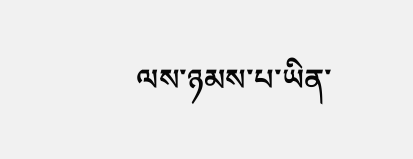ལས་ཉམས་པ་ཡིན་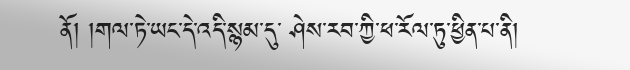ནོ། །གལ་ཏེ་ཡང་དེ་འདི་སྙམ་དུ་ ཤེས་རབ་ཀྱི་ཕ་རོལ་ཏུ་ཕྱིན་པ་ནི།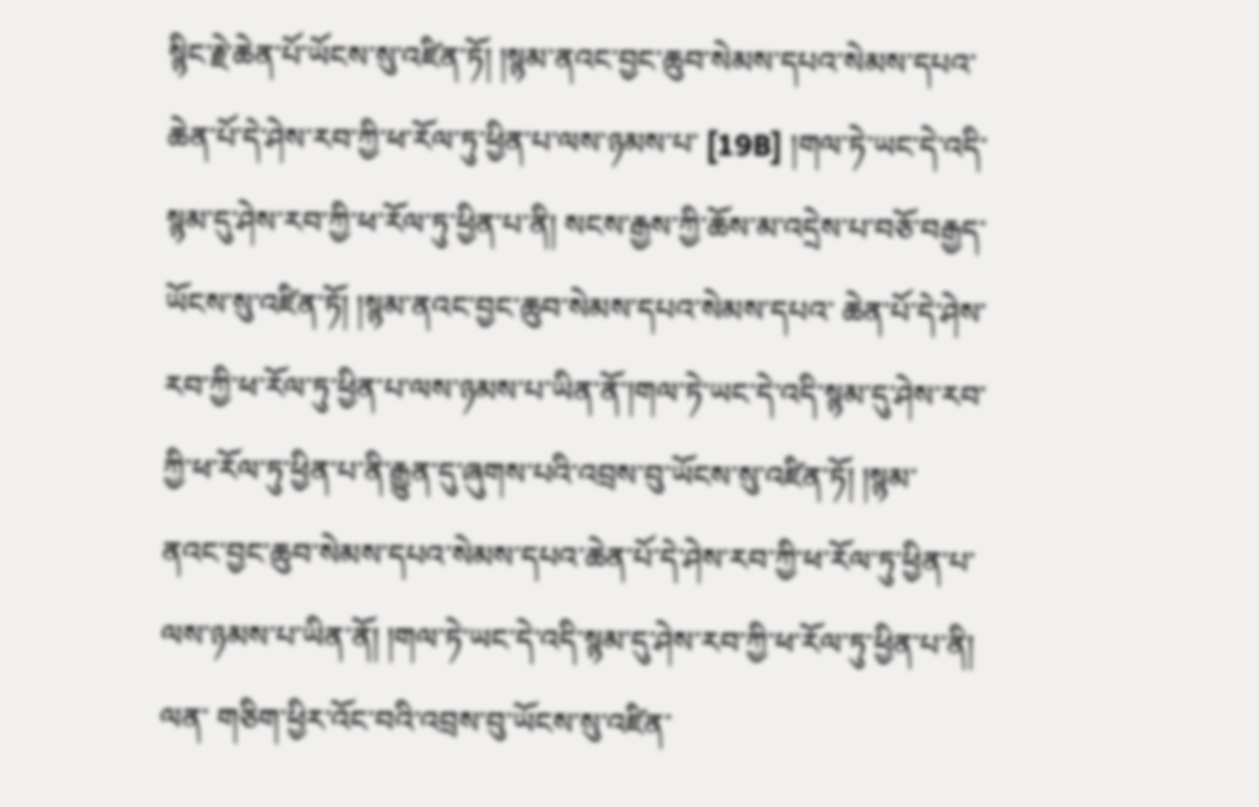སྙིང་རྗེ་ཆེན་པོ་ཡོངས་སུ་འཛིན་ཏོ། །སྙམ་ནའང་བྱང་ཆུབ་སེམས་དཔའ་སེམས་དཔའ་ཆེན་པོ་དེ་ཤེས་རབ་ཀྱི་ཕ་རོལ་ཏུ་ཕྱིན་པ་ལས་ཉམས་པ་ [19B] །གལ་ཏེ་ཡང་དེ་འདི་སྙམ་དུ་ཤེས་རབ་ཀྱི་ཕ་རོལ་ཏུ་ཕྱིན་པ་ནི། སངས་རྒྱས་ཀྱི་ཆོས་མ་འདྲེས་པ་བཅོ་བརྒྱད་ཡོངས་སུ་འཛིན་ཏོ། །སྙམ་ནའང་བྱང་ཆུབ་སེམས་དཔའ་སེམས་དཔའ་ ཆེན་པོ་དེ་ཤེས་རབ་ཀྱི་ཕ་རོལ་ཏུ་ཕྱིན་པ་ལས་ཉམས་པ་ཡིན་ནོ་།གལ་ཏེ་ཡང་དེ་འདི་སྙམ་དུ་ཤེས་རབ་ཀྱི་ཕ་རོལ་ཏུ་ཕྱིན་པ་ནི་རྒྱུན་དུ་ཞུགས་པའི་འབྲས་བུ་ཡོངས་སུ་འཛིན་ཏོ། །སྙམ་ ནའང་བྱང་ཆུབ་སེམས་དཔའ་སེམས་དཔའ་ཆེན་པོ་དེ་ཤེས་རབ་ཀྱི་ཕ་རོལ་ཏུ་ཕྱིན་པ་ལས་ཉམས་པ་ཡིན་ནོ། །གལ་ཏེ་ཡང་དེ་འདི་སྙམ་དུ་ཤེས་རབ་ཀྱི་ཕ་རོལ་ཏུ་ཕྱིན་པ་ནི། ལན་ གཅིག་ཕྱིར་འོང་བའི་འབྲས་བུ་ཡོངས་སུ་འཛིན་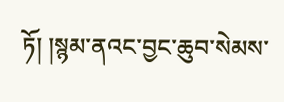ཏོ། །སྙམ་ནའང་བྱང་ཆུབ་སེམས་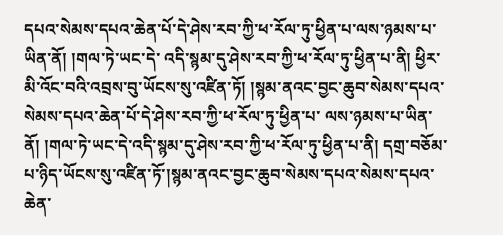དཔའ་སེམས་དཔའ་ཆེན་པོ་དེ་ཤེས་རབ་ཀྱི་ཕ་རོལ་ཏུ་ཕྱིན་པ་ལས་ཉམས་པ་ཡིན་ནོ། །གལ་ཏེ་ཡང་དེ་ འདི་སྙམ་དུ་ཤེས་རབ་ཀྱི་ཕ་རོལ་ཏུ་ཕྱིན་པ་ནི། ཕྱིར་མི་འོང་བའི་འབྲས་བུ་ཡོངས་སུ་འཛིན་ཏོ། །སྙམ་ནའང་བྱང་ཆུབ་སེམས་དཔའ་སེམས་དཔའ་ཆེན་པོ་དེ་ཤེས་རབ་ཀྱི་ཕ་རོལ་ཏུ་ཕྱིན་པ་ ལས་ཉམས་པ་ཡིན་ནོ། །གལ་ཏེ་ཡང་དེ་འདི་སྙམ་དུ་ཤེས་རབ་ཀྱི་ཕ་རོལ་ཏུ་ཕྱིན་པ་ནི། དགྲ་བཅོམ་པ་ཉིད་ཡོངས་སུ་འཛིན་ཏོ་།སྙམ་ནའང་བྱང་ཆུབ་སེམས་དཔའ་སེམས་དཔའ་ཆེན་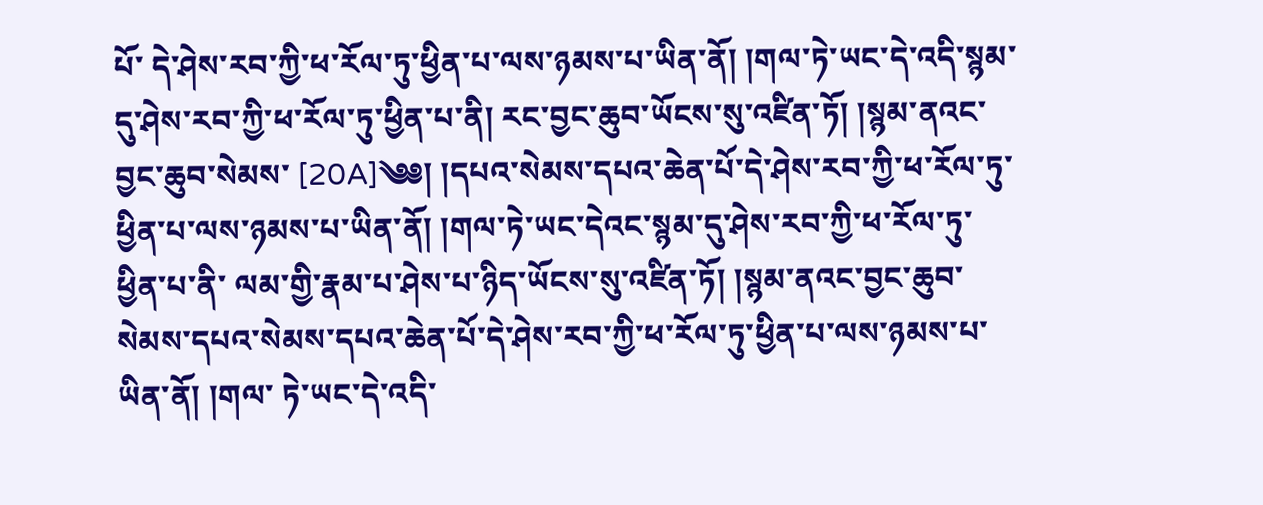པོ་ དེ་ཤེས་རབ་ཀྱི་ཕ་རོལ་ཏུ་ཕྱིན་པ་ལས་ཉམས་པ་ཡིན་ནོ། །གལ་ཏེ་ཡང་དེ་འདི་སྙམ་དུ་ཤེས་རབ་ཀྱི་ཕ་རོལ་ཏུ་ཕྱིན་པ་ནི། རང་བྱང་ཆུབ་ཡོངས་སུ་འཛིན་ཏོ། །སྙམ་ནའང་བྱང་ཆུབ་སེམས་ [20A]༄༅། །དཔའ་སེམས་དཔའ་ཆེན་པོ་དེ་ཤེས་རབ་ཀྱི་ཕ་རོལ་ཏུ་ཕྱིན་པ་ལས་ཉམས་པ་ཡིན་ནོ། །གལ་ཏེ་ཡང་དེའང་སྙམ་དུ་ཤེས་རབ་ཀྱི་ཕ་རོལ་ཏུ་ཕྱིན་པ་ནི་ ལམ་གྱི་རྣམ་པ་ཤེས་པ་ཉིད་ཡོངས་སུ་འཛིན་ཏོ། །སྙམ་ནའང་བྱང་ཆུབ་སེམས་དཔའ་སེམས་དཔའ་ཆེན་པོ་དེ་ཤེས་རབ་ཀྱི་ཕ་རོལ་ཏུ་ཕྱིན་པ་ལས་ཉམས་པ་ཡིན་ནོ། །གལ་ ཏེ་ཡང་དེ་འདི་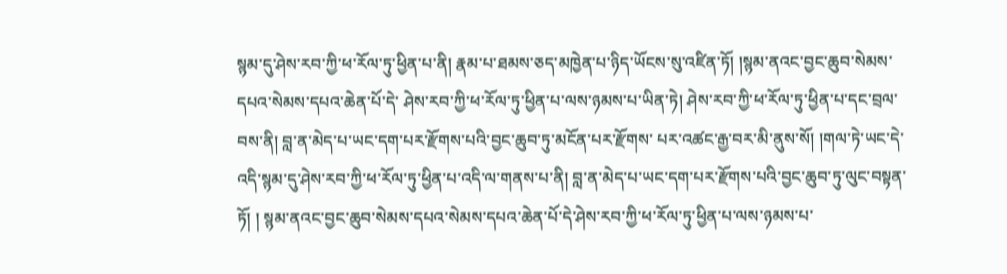སྙམ་དུ་ཤེས་རབ་ཀྱི་ཕ་རོལ་ཏུ་ཕྱིན་པ་ནི། རྣམ་པ་ཐམས་ཅད་མཁྱེན་པ་ཉིད་ཡོངས་སུ་འཛིན་ཏོ། །སྙམ་ནའང་བྱང་ཆུབ་སེམས་དཔའ་སེམས་དཔའ་ཆེན་པོ་དེ་ ཤེས་རབ་ཀྱི་ཕ་རོལ་ཏུ་ཕྱིན་པ་ལས་ཉམས་པ་ཡིན་ཏེ། ཤེས་རབ་ཀྱི་ཕ་རོལ་ཏུ་ཕྱིན་པ་དང་བྲལ་བས་ནི། བླ་ན་མེད་པ་ཡང་དག་པར་རྫོགས་པའི་བྱང་ཆུབ་ཏུ་མངོན་པར་རྫོགས་ པར་འཚང་རྒྱ་བར་མི་ནུས་སོ། །གལ་ཏེ་ཡང་དེ་འདི་སྙམ་དུ་ཤེས་རབ་ཀྱི་ཕ་རོལ་ཏུ་ཕྱིན་པ་འདི་ལ་གནས་པ་ནི། བླ་ན་མེད་པ་ཡང་དག་པར་རྫོགས་པའི་བྱང་ཆུབ་ཏུ་ལུང་བསྟན་ཏོ། ། སྙམ་ནའང་བྱང་ཆུབ་སེམས་དཔའ་སེམས་དཔའ་ཆེན་པོ་དེ་ཤེས་རབ་ཀྱི་ཕ་རོལ་ཏུ་ཕྱིན་པ་ལས་ཉམས་པ་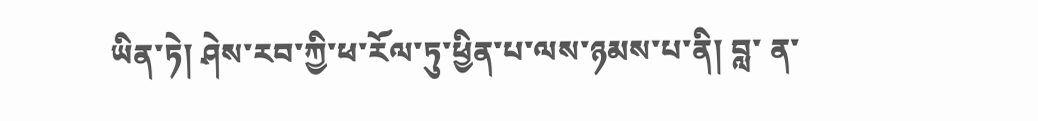ཡིན་ཏེ། ཤེས་རབ་ཀྱི་ཕ་རོལ་ཏུ་ཕྱིན་པ་ལས་ཉམས་པ་ནི། བླ་ ན་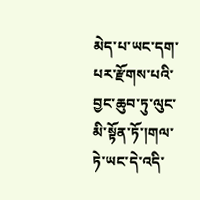མེད་པ་ཡང་དག་པར་རྫོགས་པའི་བྱང་ཆུབ་ཏུ་ལུང་མི་སྟོན་ཏོ་།གལ་ཏེ་ཡང་དེ་འདི་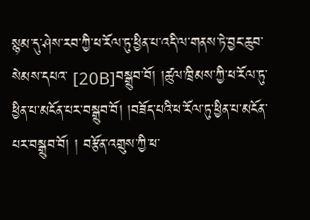སྙམ་དུ་ཤེས་རབ་ཀྱི་ཕ་རོལ་ཏུ་ཕྱིན་པ་འདི་ལ་གནས་ཏེ་བྱང་ཆུབ་སེམས་དཔའ་ [20B]བསྒྲུབ་བོ། །ཚུལ་ཁྲིམས་ཀྱི་ཕ་རོལ་ཏུ་ཕྱིན་པ་མངོན་པར་བསྒྲུབ་བོ། །བཟོད་པའི་ཕ་རོལ་ཏུ་ཕྱིན་པ་མངོན་པར་བསྒྲུབ་བོ། ། བརྩོན་འགྲུས་ཀྱི་ཕ་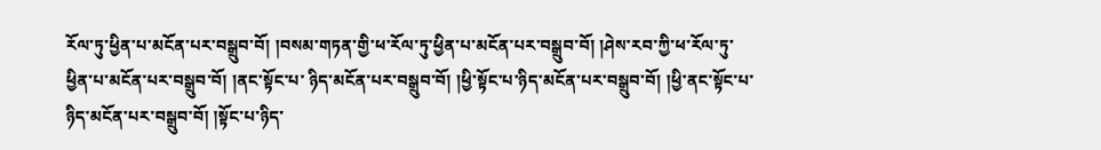རོལ་ཏུ་ཕྱིན་པ་མངོན་པར་བསྒྲུབ་བོ། །བསམ་གཏན་གྱི་ཕ་རོལ་ཏུ་ཕྱིན་པ་མངོན་པར་བསྒྲུབ་བོ། །ཤེས་རབ་ཀྱི་ཕ་རོལ་ཏུ་ཕྱིན་པ་མངོན་པར་བསྒྲུབ་བོ། །ནང་སྟོང་པ་ ཉིད་མངོན་པར་བསྒྲུབ་བོ། །ཕྱི་སྟོང་པ་ཉིད་མངོན་པར་བསྒྲུབ་བོ། །ཕྱི་ནང་སྟོང་པ་ཉིད་མངོན་པར་བསྒྲུབ་བོ། །སྟོང་པ་ཉིད་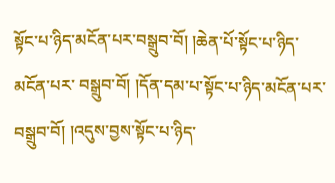སྟོང་པ་ཉིད་མངོན་པར་བསྒྲུབ་བོ། །ཆེན་པོ་སྟོང་པ་ཉིད་མངོན་པར་ བསྒྲུབ་བོ། །དོན་དམ་པ་སྟོང་པ་ཉིད་མངོན་པར་བསྒྲུབ་བོ། །འདུས་བྱས་སྟོང་པ་ཉིད་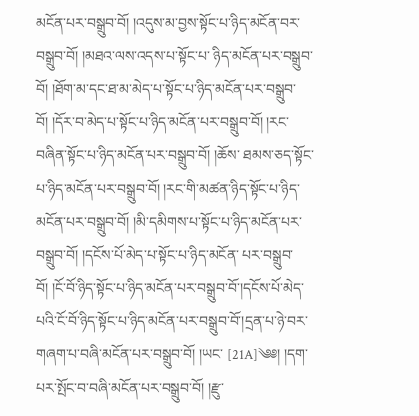མངོན་པར་བསྒྲུབ་བོ། །འདུས་མ་བྱས་སྟོང་པ་ཉིད་མངོན་བར་བསྒྲུབ་བོ། །མཐའ་ལས་འདས་པ་སྟོང་པ་ ཉིད་མངོན་པར་བསྒྲུབ་བོ། །ཐོག་མ་དང་ཐ་མ་མེད་པ་སྟོང་པ་ཉིད་མངོན་པར་བསྒྲུབ་བོ། །དོར་བ་མེད་པ་སྟོང་པ་ཉིད་མངོན་པར་བསྒྲུབ་བོ། །རང་བཞིན་སྟོང་པ་ཉིད་མངོན་པར་བསྒྲུབ་བོ། །ཆོས་ ཐམས་ཅད་སྟོང་པ་ཉིད་མངོན་པར་བསྒྲུབ་བོ། །རང་གི་མཚན་ཉིད་སྟོང་པ་ཉིད་མངོན་པར་བསྒྲུབ་བོ། །མི་དམིགས་པ་སྟོང་པ་ཉིད་མངོན་པར་བསྒྲུབ་བོ། །དངོས་པོ་མེད་པ་སྟོང་པ་ཉིད་མངོན་ པར་བསྒྲུབ་བོ། །ངོ་བོ་ཉིད་སྟོང་པ་ཉིད་མངོན་པར་བསྒྲུབ་བོ་།དངོས་པོ་མེད་པའི་ངོ་བོ་ཉིད་སྟོང་པ་ཉིད་མངོན་པར་བསྒྲུབ་བོ་།དྲན་པ་ཉེ་བར་གཞག་པ་བཞི་མངོན་པར་བསྒྲུབ་བོ། །ཡང་ [21A]༄༅། །དག་པར་སྤོང་བ་བཞི་མངོན་པར་བསྒྲུབ་བོ། །རྫུ་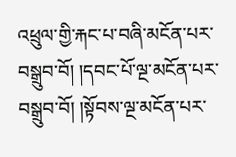འཕྲུལ་གྱི་རྐང་པ་བཞི་མངོན་པར་བསྒྲུབ་བོ། །དབང་པོ་ལྔ་མངོན་པར་བསྒྲུབ་བོ། །སྟོབས་ལྔ་མངོན་པར་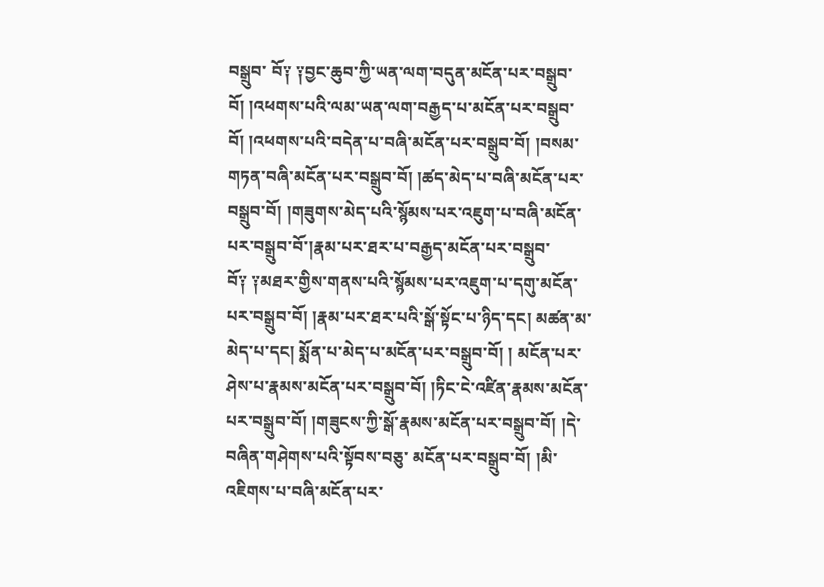བསྒྲུབ་ བོ༑ ༑བྱང་ཆུབ་ཀྱི་ཡན་ལག་བདུན་མངོན་པར་བསྒྲུབ་བོ། །འཕགས་པའི་ལམ་ཡན་ལག་བརྒྱད་པ་མངོན་པར་བསྒྲུབ་བོ། །འཕགས་པའི་བདེན་པ་བཞི་མངོན་པར་བསྒྲུབ་བོ། །བསམ་ གཏན་བཞི་མངོན་པར་བསྒྲུབ་བོ། །ཚད་མེད་པ་བཞི་མངོན་པར་བསྒྲུབ་བོ། །གཟུགས་མེད་པའི་སྙོམས་པར་འཇུག་པ་བཞི་མངོན་པར་བསྒྲུབ་བོ་།རྣམ་པར་ཐར་པ་བརྒྱད་མངོན་པར་བསྒྲུབ་ བོ༑ ༑མཐར་གྱིས་གནས་པའི་སྙོམས་པར་འཇུག་པ་དགུ་མངོན་པར་བསྒྲུབ་བོ། །རྣམ་པར་ཐར་པའི་སྒོ་སྟོང་པ་ཉིད་དང། མཚན་མ་མེད་པ་དང། སྨོན་པ་མེད་པ་མངོན་པར་བསྒྲུབ་བོ། ། མངོན་པར་ཤེས་པ་རྣམས་མངོན་པར་བསྒྲུབ་བོ། །ཏིང་ངེ་འཛིན་རྣམས་མངོན་པར་བསྒྲུབ་བོ། །གཟུངས་ཀྱི་སྒོ་རྣམས་མངོན་པར་བསྒྲུབ་བོ། །དེ་བཞིན་གཤེགས་པའི་སྟོབས་བཅུ་ མངོན་པར་བསྒྲུབ་བོ། །མི་འཇིགས་པ་བཞི་མངོན་པར་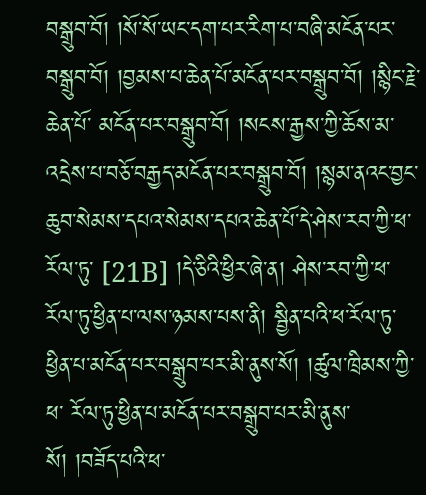བསྒྲུབ་བོ། །སོ་སོ་ཡང་དག་པར་རིག་པ་བཞི་མངོན་པར་བསྒྲུབ་བོ། །བྱམས་པ་ཆེན་པོ་མངོན་པར་བསྒྲུབ་བོ། །སྙིང་རྗེ་ཆེན་པོ་ མངོན་པར་བསྒྲུབ་བོ། །སངས་རྒྱས་ཀྱི་ཆོས་མ་འདྲེས་པ་བཅོ་བརྒྱད་མངོན་པར་བསྒྲུབ་བོ། །སྙམ་ནའང་བྱང་ཆུབ་སེམས་དཔའ་སེམས་དཔའ་ཆེན་པོ་དེ་ཤེས་རབ་ཀྱི་ཕ་རོལ་ཏུ་ [21B] །དེ་ཅིའི་ཕྱིར་ཞེ་ན། ཤེས་རབ་ཀྱི་ཕ་རོལ་ཏུ་ཕྱིན་པ་ལས་ཉམས་པས་ནི། སྦྱིན་པའི་ཕ་རོལ་ཏུ་ཕྱིན་པ་མངོན་པར་བསྒྲུབ་པར་མི་ནུས་སོ། །ཚུལ་ཁྲིམས་ཀྱི་ཕ་ རོལ་ཏུ་ཕྱིན་པ་མངོན་པར་བསྒྲུབ་པར་མི་ནུས་སོ། །བཟོད་པའི་ཕ་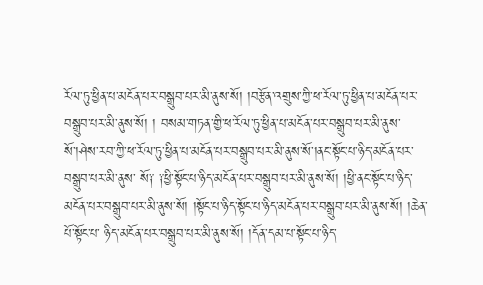རོལ་ཏུ་ཕྱིན་པ་མངོན་པར་བསྒྲུབ་པར་མི་ནུས་སོ། །བརྩོན་འགྲུས་ཀྱི་ཕ་རོལ་ཏུ་ཕྱིན་པ་མངོན་པར་བསྒྲུབ་པར་མི་ནུས་སོ། ། བསམ་གཏན་གྱི་ཕ་རོལ་ཏུ་ཕྱིན་པ་མངོན་པར་བསྒྲུབ་པར་མི་ནུས་སོ་།ཤེས་རབ་ཀྱི་ཕ་རོལ་ཏུ་ཕྱིན་པ་མངོན་པར་བསྒྲུབ་པར་མི་ནུས་སོ་།ནང་སྟོང་པ་ཉིད་མངོན་པར་བསྒྲུབ་པར་མི་ནུས་ སོ༑ ༑ཕྱི་སྟོང་པ་ཉིད་མངོན་པར་བསྒྲུབ་པར་མི་ནུས་སོ། །ཕྱི་ནང་སྟོང་པ་ཉིད་མངོན་པར་བསྒྲུབ་པར་མི་ནུས་སོ། །སྟོང་པ་ཉིད་སྟོང་པ་ཉིད་མངོན་པར་བསྒྲུབ་པར་མི་ནུས་སོ། །ཆེན་པོ་སྟོང་པ་ ཉིད་མངོན་པར་བསྒྲུབ་པར་མི་ནུས་སོ། །དོན་དམ་པ་སྟོང་པ་ཉིད་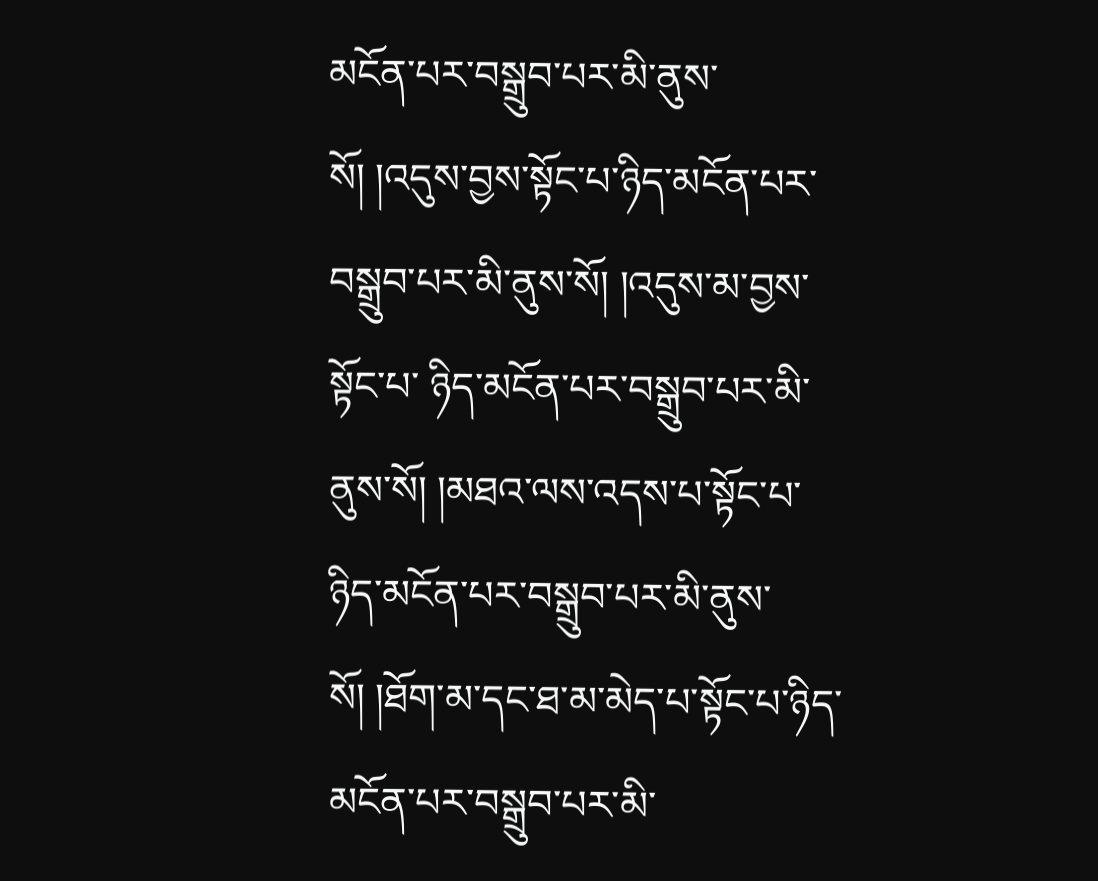མངོན་པར་བསྒྲུབ་པར་མི་ནུས་སོ། །འདུས་བྱས་སྟོང་པ་ཉིད་མངོན་པར་བསྒྲུབ་པར་མི་ནུས་སོ། །འདུས་མ་བྱས་སྟོང་པ་ ཉིད་མངོན་པར་བསྒྲུབ་པར་མི་ནུས་སོ། །མཐའ་ལས་འདས་པ་སྟོང་པ་ཉིད་མངོན་པར་བསྒྲུབ་པར་མི་ནུས་སོ། །ཐོག་མ་དང་ཐ་མ་མེད་པ་སྟོང་པ་ཉིད་མངོན་པར་བསྒྲུབ་པར་མི་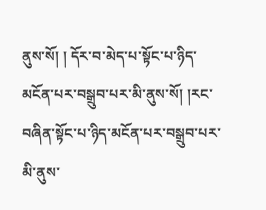ནུས་སོ། ། དོར་བ་མེད་པ་སྟོང་པ་ཉིད་མངོན་པར་བསྒྲུབ་པར་མི་ནུས་སོ། །རང་བཞིན་སྟོང་པ་ཉིད་མངོན་པར་བསྒྲུབ་པར་མི་ནུས་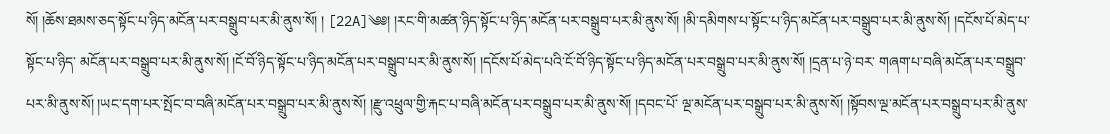སོ། །ཆོས་ཐམས་ཅད་སྟོང་པ་ཉིད་མངོན་པར་བསྒྲུབ་པར་མི་ནུས་སོ། ། [22A]༄༅། །རང་གི་མཚན་ཉིད་སྟོང་པ་ཉིད་མངོན་པར་བསྒྲུབ་པར་མི་ནུས་སོ། །མི་དམིགས་པ་སྟོང་པ་ཉིད་མངོན་པར་བསྒྲུབ་པར་མི་ནུས་སོ། །དངོས་པོ་མེད་པ་སྟོང་པ་ཉིད་ མངོན་པར་བསྒྲུབ་པར་མི་ནུས་སོ། །ངོ་བོ་ཉིད་སྟོང་པ་ཉིད་མངོན་པར་བསྒྲུབ་པར་མི་ནུས་སོ། །དངོས་པོ་མེད་པའི་ངོ་བོ་ཉིད་སྟོང་པ་ཉིད་མངོན་པར་བསྒྲུབ་པར་མི་ནུས་སོ། །དྲན་པ་ཉེ་བར་ གཞག་པ་བཞི་མངོན་པར་བསྒྲུབ་པར་མི་ནུས་སོ། །ཡང་དག་པར་སྤོང་བ་བཞི་མངོན་པར་བསྒྲུབ་པར་མི་ནུས་སོ། །རྫུ་འཕྲུལ་གྱི་རྐང་པ་བཞི་མངོན་པར་བསྒྲུབ་པར་མི་ནུས་སོ། །དབང་པོ་ ལྔ་མངོན་པར་བསྒྲུབ་པར་མི་ནུས་སོ། །སྟོབས་ལྔ་མངོན་པར་བསྒྲུབ་པར་མི་ནུས་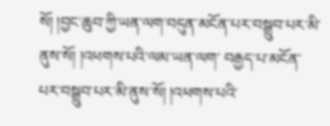སོ། །བྱང་ཆུབ་ཀྱི་ཡན་ལག་བདུན་མངོན་པར་བསྒྲུབ་པར་མི་ནུས་སོ། །འཕགས་པའི་ལམ་ཡན་ལག་ བརྒྱད་པ་མངོན་པར་བསྒྲུབ་པར་མི་ནུས་སོ། །འཕགས་པའི་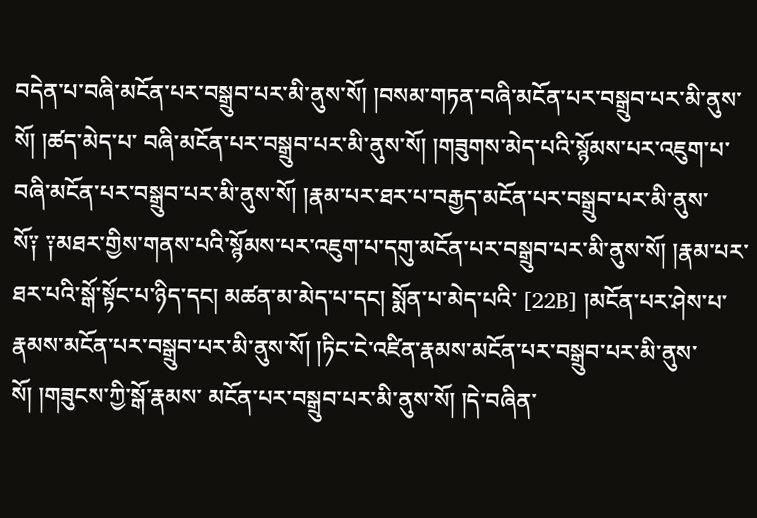བདེན་པ་བཞི་མངོན་པར་བསྒྲུབ་པར་མི་ནུས་སོ། །བསམ་གཏན་བཞི་མངོན་པར་བསྒྲུབ་པར་མི་ནུས་སོ། །ཚད་མེད་པ་ བཞི་མངོན་པར་བསྒྲུབ་པར་མི་ནུས་སོ། །གཟུགས་མེད་པའི་སྙོམས་པར་འཇུག་པ་བཞི་མངོན་པར་བསྒྲུབ་པར་མི་ནུས་སོ། །རྣམ་པར་ཐར་པ་བརྒྱད་མངོན་པར་བསྒྲུབ་པར་མི་ནུས་ སོ༑ ༑མཐར་གྱིས་གནས་པའི་སྙོམས་པར་འཇུག་པ་དགུ་མངོན་པར་བསྒྲུབ་པར་མི་ནུས་སོ། །རྣམ་པར་ཐར་པའི་སྒོ་སྟོང་པ་ཉིད་དང། མཚན་མ་མེད་པ་དང། སྨོན་པ་མེད་པའི་ [22B] །མངོན་པར་ཤེས་པ་རྣམས་མངོན་པར་བསྒྲུབ་པར་མི་ནུས་སོ། །ཏིང་ངེ་འཛིན་རྣམས་མངོན་པར་བསྒྲུབ་པར་མི་ནུས་སོ། །གཟུངས་ཀྱི་སྒོ་རྣམས་ མངོན་པར་བསྒྲུབ་པར་མི་ནུས་སོ། །དེ་བཞིན་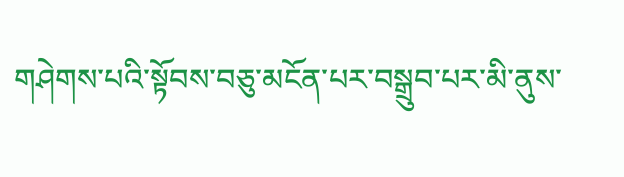གཤེགས་པའི་སྟོབས་བཅུ་མངོན་པར་བསྒྲུབ་པར་མི་ནུས་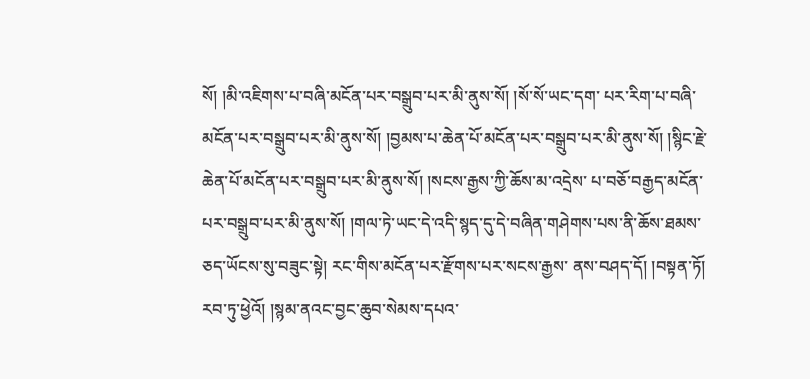སོ། །མི་འཇིགས་པ་བཞི་མངོན་པར་བསྒྲུབ་པར་མི་ནུས་སོ། །སོ་སོ་ཡང་དག་ པར་རིག་པ་བཞི་མངོན་པར་བསྒྲུབ་པར་མི་ནུས་སོ། །བྱམས་པ་ཆེན་པོ་མངོན་པར་བསྒྲུབ་པར་མི་ནུས་སོ། །སྙིང་རྗེ་ཆེན་པོ་མངོན་པར་བསྒྲུབ་པར་མི་ནུས་སོ། །སངས་རྒྱས་ཀྱི་ཆོས་མ་འདྲེས་ པ་བཅོ་བརྒྱད་མངོན་པར་བསྒྲུབ་པར་མི་ནུས་སོ། །གལ་ཏེ་ཡང་དེ་འདི་སྙད་དུ་དེ་བཞིན་གཤེགས་པས་ནི་ཆོས་ཐམས་ཅད་ཡོངས་སུ་བཟུང་སྟེ། རང་གིས་མངོན་པར་རྫོགས་པར་སངས་རྒྱས་ ནས་བཤད་དོ། །བསྟན་ཏོ། རབ་ཏུ་ཕྱེའོ། །སྙམ་ནའང་བྱང་ཆུབ་སེམས་དཔའ་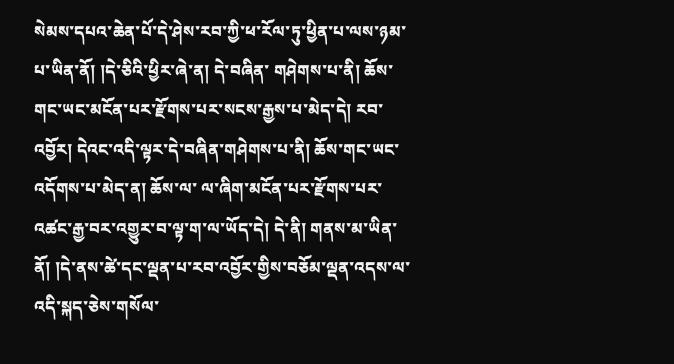སེམས་དཔའ་ཆེན་པོ་དེ་ཤེས་རབ་ཀྱི་ཕ་རོལ་ཏུ་ཕྱིན་པ་ལས་ཉམ་པ་ཡིན་ནོ། །དེ་ཅིའི་ཕྱིར་ཞེ་ན། དེ་བཞིན་ གཤེགས་པ་ནི། ཆོས་གང་ཡང་མངོན་པར་རྫོགས་པར་སངས་རྒྱས་པ་མེད་དེ། རབ་འབྱོར། དེའང་འདི་ལྟར་དེ་བཞིན་གཤེགས་པ་ནི། ཆོས་གང་ཡང་འདོགས་པ་མེད་ན། ཆོས་ལ་ ལ་ཞིག་མངོན་པར་རྫོགས་པར་འཚང་རྒྱ་བར་འགྱུར་བ་ལྟ་ག་ལ་ཡོད་དེ། དེ་ནི། གནས་མ་ཡིན་ནོ། །དེ་ནས་ཚེ་དང་ལྡན་པ་རབ་འབྱོར་གྱིས་བཅོམ་ལྡན་འདས་ལ་འདི་སྐད་ཅེས་གསོལ་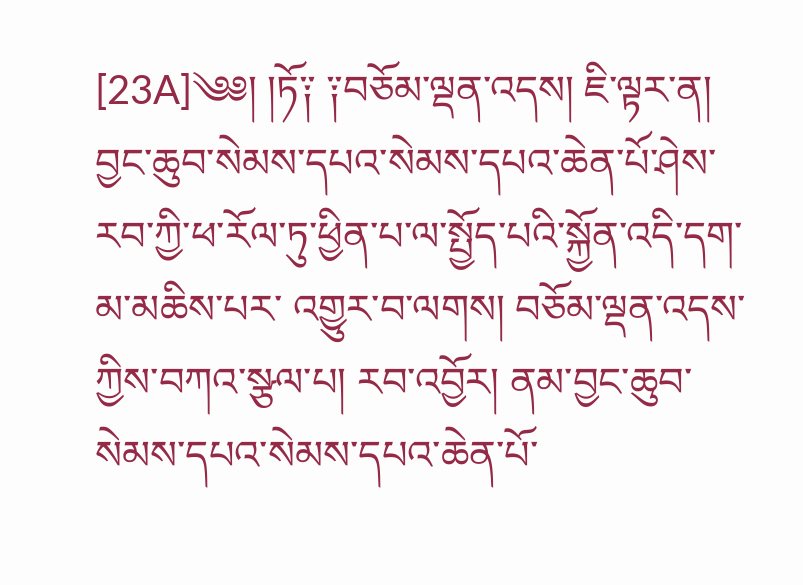[23A]༄༅། །ཏོ༑ ༑བཅོམ་ལྡན་འདས། ཇི་ལྟར་ན། བྱང་ཆུབ་སེམས་དཔའ་སེམས་དཔའ་ཆེན་པོ་ཤེས་རབ་ཀྱི་ཕ་རོལ་ཏུ་ཕྱིན་པ་ལ་སྤྱོད་པའི་སྐྱོན་འདི་དག་མ་མཆིས་པར་ འགྱུར་བ་ལགས། བཅོམ་ལྡན་འདས་ཀྱིས་བཀའ་སྩལ་པ། རབ་འབྱོར། ནམ་བྱང་ཆུབ་སེམས་དཔའ་སེམས་དཔའ་ཆེན་པོ་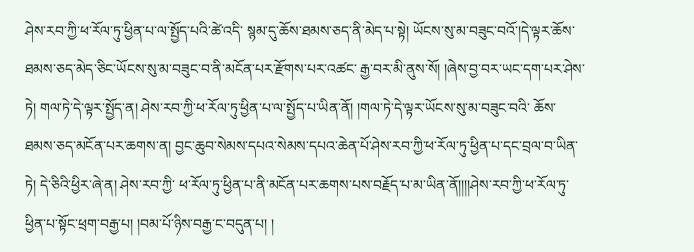ཤེས་རབ་ཀྱི་ཕ་རོལ་ཏུ་ཕྱིན་པ་ལ་སྤྱོད་པའི་ཚེ་འདི་ སྙམ་དུ་ཆོས་ཐམས་ཅད་ནི་མེད་པ་སྟེ། ཡོངས་སུ་མ་བཟུང་བའོ་།དེ་ལྟར་ཆོས་ཐམས་ཅད་མེད་ཅིང་ཡོངས་སུ་མ་བཟུང་བ་ནི་མངོན་པར་རྫོགས་པར་འཚང་ རྒྱ་བར་མི་ནུས་སོ། །ཞེས་བྱ་བར་ཡང་དག་པར་ཤེས་ཏེ། གལ་ཏེ་དེ་ལྟར་སྤྱོད་ན། ཤེས་རབ་ཀྱི་ཕ་རོལ་ཏུ་ཕྱིན་པ་ལ་སྤྱོད་པ་ཡིན་ནོ། །གལ་ཏེ་དེ་ལྟར་ཡོངས་སུ་མ་བཟུང་བའི་ ཆོས་ཐམས་ཅད་མངོན་པར་ཆགས་ན། བྱང་ཆུབ་སེམས་དཔའ་སེམས་དཔའ་ཆེན་པོ་ཤེས་རབ་ཀྱི་ཕ་རོལ་ཏུ་ཕྱིན་པ་དང་བྲལ་བ་ཡིན་ཏེ། དེ་ཅིའི་ཕྱིར་ཞེ་ན། ཤེས་རབ་ཀྱི་ ཕ་རོལ་ཏུ་ཕྱིན་པ་ནི་མངོན་པར་ཆགས་པས་བརྗོད་པ་མ་ཡིན་ནོ།།།།ཤེས་རབ་ཀྱི་ཕ་རོལ་ཏུ་ཕྱིན་པ་སྟོང་ཕྲག་བརྒྱ་པ། །བམ་པོ་ཉིས་བརྒྱ་ང་བདུན་པ། །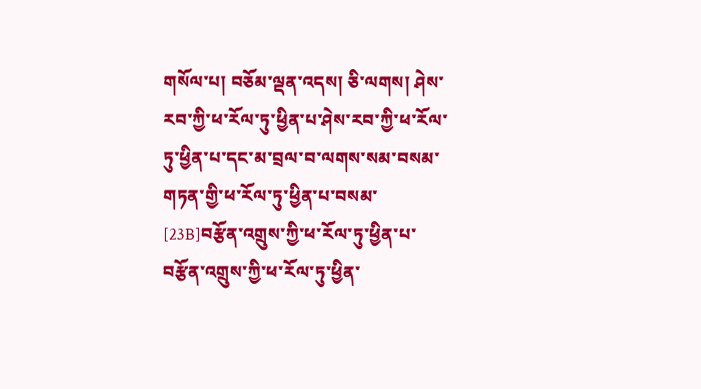གསོལ་པ། བཅོམ་ལྡན་འདས། ཅི་ལགས། ཤེས་རབ་ཀྱི་ཕ་རོལ་ཏུ་ཕྱིན་པ་ཤེས་རབ་ཀྱི་ཕ་རོལ་ཏུ་ཕྱིན་པ་དང་མ་བྲལ་བ་ལགས་སམ་བསམ་གཏན་གྱི་ཕ་རོལ་ཏུ་ཕྱིན་པ་བསམ་ [23B]བརྩོན་འགྲུས་ཀྱི་ཕ་རོལ་ཏུ་ཕྱིན་པ་བརྩོན་འགྲུས་ཀྱི་ཕ་རོལ་ཏུ་ཕྱིན་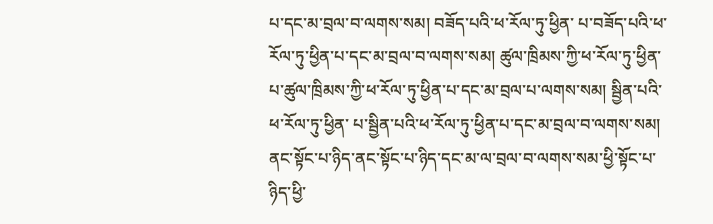པ་དང་མ་བྲལ་བ་ལགས་སམ། བཟོད་པའི་ཕ་རོལ་ཏུ་ཕྱིན་ པ་བཟོད་པའི་ཕ་རོལ་ཏུ་ཕྱིན་པ་དང་མ་བྲལ་བ་ལགས་སམ། ཚུལ་ཁྲིམས་ཀྱི་ཕ་རོལ་ཏུ་ཕྱིན་པ་ཚུལ་ཁྲིམས་ཀྱི་ཕ་རོལ་ཏུ་ཕྱིན་པ་དང་མ་བྲལ་པ་ལགས་སམ། སྦྱིན་པའི་ཕ་རོལ་ཏུ་ཕྱིན་ པ་སྦྱིན་པའི་ཕ་རོལ་ཏུ་ཕྱིན་པ་དང་མ་བྲལ་བ་ལགས་སམ། ནང་སྟོང་པ་ཉིད་ནང་སྟོང་པ་ཉིད་དང་མ་ལ་བྲལ་བ་ལགས་སམ་ཕྱི་སྟོང་པ་ཉིད་ཕྱི་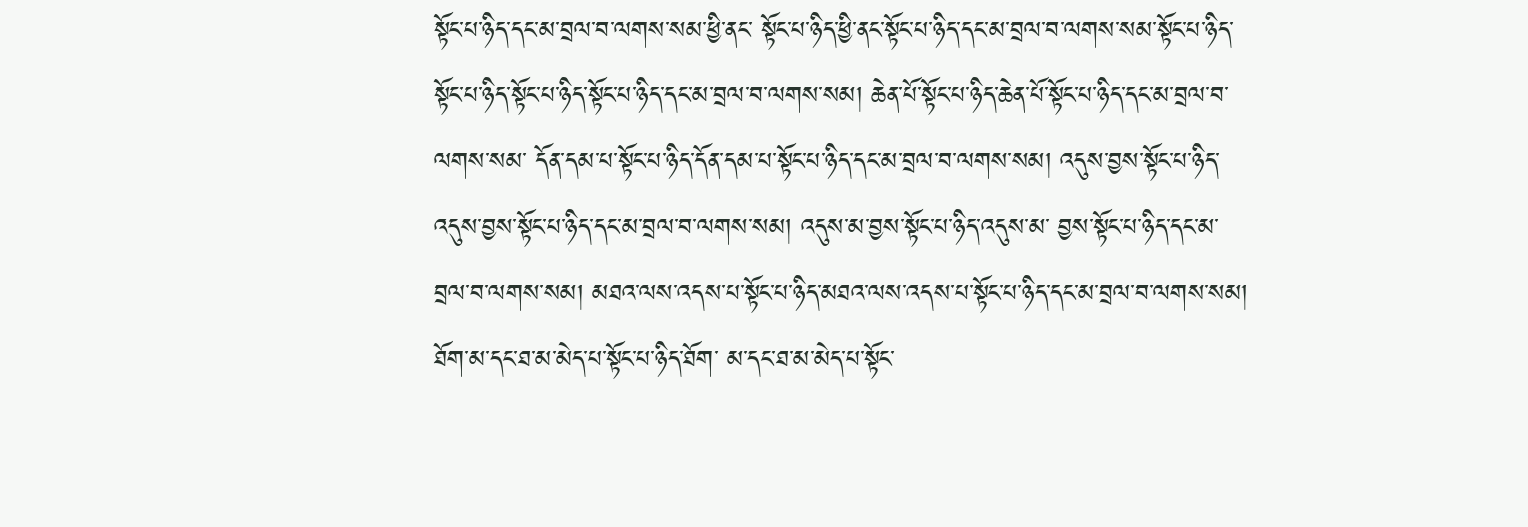སྟོང་པ་ཉིད་དང་མ་བྲལ་བ་ལགས་སམ་ཕྱི་ནང་ སྟོང་པ་ཉིད་ཕྱི་ནང་སྟོང་པ་ཉིད་དང་མ་བྲལ་བ་ལགས་སམ་སྟོང་པ་ཉིད་སྟོང་པ་ཉིད་སྟོང་པ་ཉིད་སྟོང་པ་ཉིད་དང་མ་བྲལ་བ་ལགས་སམ། ཆེན་པོ་སྟོང་པ་ཉིད་ཆེན་པོ་སྟོང་པ་ཉིད་དང་མ་བྲལ་བ་ལགས་སམ་ དོན་དམ་པ་སྟོང་པ་ཉིད་དོན་དམ་པ་སྟོང་པ་ཉིད་དང་མ་བྲལ་བ་ལགས་སམ། འདུས་བྱས་སྟོང་པ་ཉིད་འདུས་བྱས་སྟོང་པ་ཉིད་དང་མ་བྲལ་བ་ལགས་སམ། འདུས་མ་བྱས་སྟོང་པ་ཉིད་འདུས་མ་ བྱས་སྟོང་པ་ཉིད་དང་མ་བྲལ་བ་ལགས་སམ། མཐའ་ལས་འདས་པ་སྟོང་པ་ཉིད་མཐའ་ལས་འདས་པ་སྟོང་པ་ཉིད་དང་མ་བྲལ་བ་ལགས་སམ། ཐོག་མ་དང་ཐ་མ་མེད་པ་སྟོང་པ་ཉིད་ཐོག་ མ་དང་ཐ་མ་མེད་པ་སྟོང་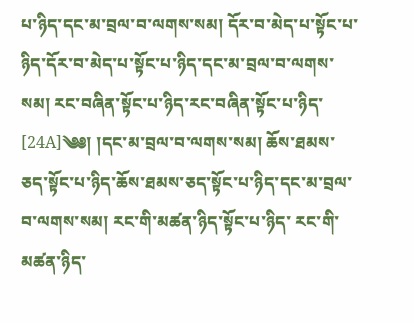པ་ཉིད་དང་མ་བྲལ་བ་ལགས་སམ། དོར་བ་མེད་པ་སྟོང་པ་ཉིད་དོར་བ་མེད་པ་སྟོང་པ་ཉིད་དང་མ་བྲལ་བ་ལགས་སམ། རང་བཞིན་སྟོང་པ་ཉིད་རང་བཞིན་སྟོང་པ་ཉིད་ [24A]༄༅། །དང་མ་བྲལ་བ་ལགས་སམ། ཆོས་ཐམས་ཅད་སྟོང་པ་ཉིད་ཆོས་ཐམས་ཅད་སྟོང་པ་ཉིད་དང་མ་བྲལ་བ་ལགས་སམ། རང་གི་མཚན་ཉིད་སྟོང་པ་ཉིད་ རང་གི་མཚན་ཉིད་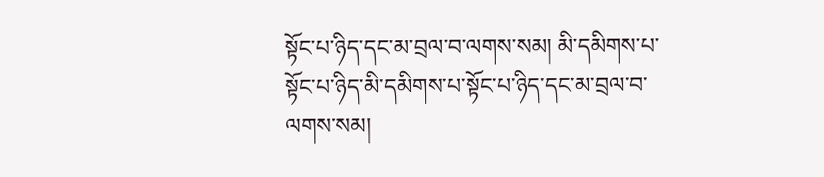སྟོང་པ་ཉིད་དང་མ་བྲལ་བ་ལགས་སམ། མི་དམིགས་པ་སྟོང་པ་ཉིད་མི་དམིགས་པ་སྟོང་པ་ཉིད་དང་མ་བྲལ་བ་ལགས་སམ།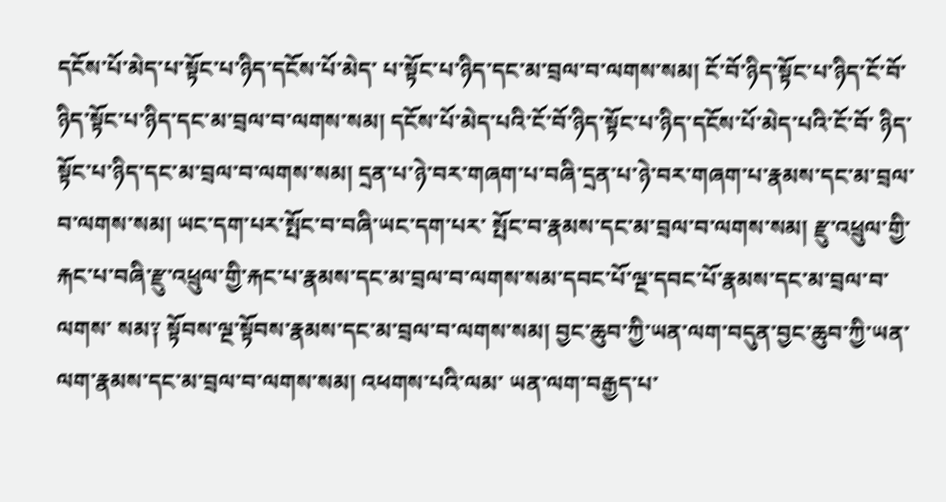དངོས་པོ་མེད་པ་སྟོང་པ་ཉིད་དངོས་པོ་མེད་ པ་སྟོང་པ་ཉིད་དང་མ་བྲལ་བ་ལགས་སམ། ངོ་བོ་ཉིད་སྟོང་པ་ཉིད་ངོ་བོ་ཉིད་སྟོང་པ་ཉིད་དང་མ་བྲལ་བ་ལགས་སམ། དངོས་པོ་མེད་པའི་ངོ་བོ་ཉིད་སྟོང་པ་ཉིད་དངོས་པོ་མེད་པའི་ངོ་བོ་ ཉིད་སྟོང་པ་ཉིད་དང་མ་བྲལ་བ་ལགས་སམ། དྲན་པ་ཉེ་བར་གཞག་པ་བཞི་དྲན་པ་ཉེ་བར་གཞག་པ་རྣམས་དང་མ་བྲལ་བ་ལགས་སམ། ཡང་དག་པར་སྤོང་བ་བཞི་ཡང་དག་པར་ སྤོང་བ་རྣམས་དང་མ་བྲལ་བ་ལགས་སམ། རྫུ་འཕྲུལ་གྱི་རྐང་པ་བཞི་རྫུ་འཕྲུལ་གྱི་རྐང་པ་རྣམས་དང་མ་བྲལ་བ་ལགས་སམ་དབང་པོ་ལྔ་དབང་པོ་རྣམས་དང་མ་བྲལ་བ་ལགས་ སམ༑ སྟོབས་ལྔ་སྟོབས་རྣམས་དང་མ་བྲལ་བ་ལགས་སམ། བྱང་ཆུབ་ཀྱི་ཡན་ལག་བདུན་བྱང་ཆུབ་ཀྱི་ཡན་ལག་རྣམས་དང་མ་བྲལ་བ་ལགས་སམ། འཕགས་པའི་ལམ་ ཡན་ལག་བརྒྱད་པ་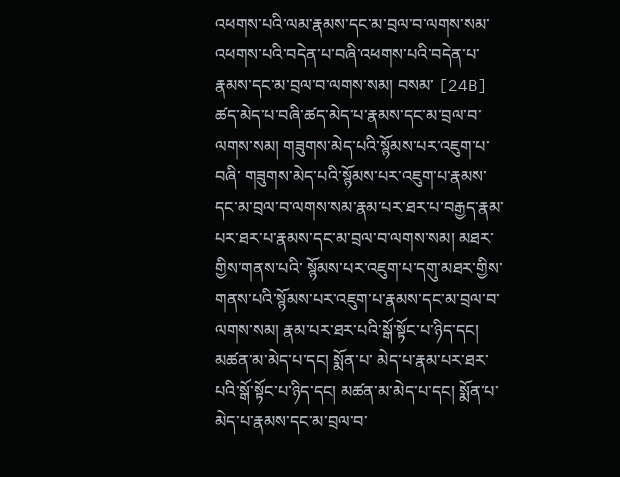འཕགས་པའི་ལམ་རྣམས་དང་མ་བྲལ་བ་ལགས་སམ་འཕགས་པའི་བདེན་པ་བཞི་འཕགས་པའི་བདེན་པ་རྣམས་དང་མ་བྲལ་བ་ལགས་སམ། བསམ་ [24B] ཚད་མེད་པ་བཞི་ཚད་མེད་པ་རྣམས་དང་མ་བྲལ་བ་ལགས་སམ། གཟུགས་མེད་པའི་སྙོམས་པར་འཇུག་པ་བཞི་ གཟུགས་མེད་པའི་སྙོམས་པར་འཇུག་པ་རྣམས་དང་མ་བྲལ་བ་ལགས་སམ་རྣམ་པར་ཐར་པ་བརྒྱད་རྣམ་པར་ཐར་པ་རྣམས་དང་མ་བྲལ་བ་ལགས་སམ། མཐར་གྱིས་གནས་པའི་ སྙོམས་པར་འཇུག་པ་དགུ་མཐར་གྱིས་གནས་པའི་སྙོམས་པར་འཇུག་པ་རྣམས་དང་མ་བྲལ་བ་ལགས་སམ། རྣམ་པར་ཐར་པའི་སྒོ་སྟོང་པ་ཉིད་དང། མཚན་མ་མེད་པ་དང། སྨོན་པ་ མེད་པ་རྣམ་པར་ཐར་པའི་སྒོ་སྟོང་པ་ཉིད་དང། མཚན་མ་མེད་པ་དང། སྨོན་པ་མེད་པ་རྣམས་དང་མ་བྲལ་བ་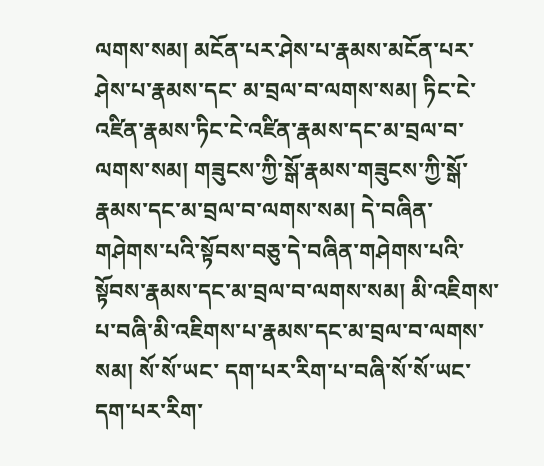ལགས་སམ། མངོན་པར་ཤེས་པ་རྣམས་མངོན་པར་ཤེས་པ་རྣམས་དང་ མ་བྲལ་བ་ལགས་སམ། ཏིང་ངེ་འཛིན་རྣམས་ཏིང་ངེ་འཛིན་རྣམས་དང་མ་བྲལ་བ་ལགས་སམ། གཟུངས་ཀྱི་སྒོ་རྣམས་གཟུངས་ཀྱི་སྒོ་རྣམས་དང་མ་བྲལ་བ་ལགས་སམ། དེ་བཞིན་ གཤེགས་པའི་སྟོབས་བཅུ་དེ་བཞིན་གཤེགས་པའི་སྟོབས་རྣམས་དང་མ་བྲལ་བ་ལགས་སམ། མི་འཇིགས་པ་བཞི་མི་འཇིགས་པ་རྣམས་དང་མ་བྲལ་བ་ལགས་སམ། སོ་སོ་ཡང་ དག་པར་རིག་པ་བཞི་སོ་སོ་ཡང་དག་པར་རིག་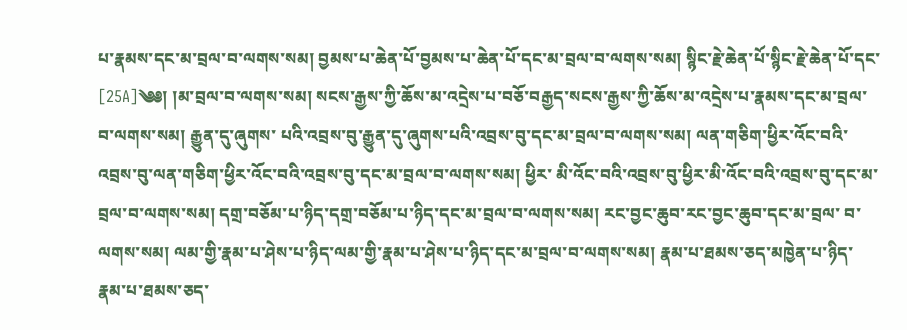པ་རྣམས་དང་མ་བྲལ་བ་ལགས་སམ། བྱམས་པ་ཆེན་པོ་བྱམས་པ་ཆེན་པོ་དང་མ་བྲལ་བ་ལགས་སམ། སྙིང་རྗེ་ཆེན་པོ་སྙིང་རྗེ་ཆེན་པོ་དང་ [25A]༄༅། །མ་བྲལ་བ་ལགས་སམ། སངས་རྒྱས་ཀྱི་ཆོས་མ་འདྲེས་པ་བཅོ་བརྒྱད་སངས་རྒྱས་ཀྱི་ཆོས་མ་འདྲེས་པ་རྣམས་དང་མ་བྲལ་བ་ལགས་སམ། རྒྱུན་དུ་ཞུགས་ པའི་འབྲས་བུ་རྒྱུན་དུ་ཞུགས་པའི་འབྲས་བུ་དང་མ་བྲལ་བ་ལགས་སམ། ལན་གཅིག་ཕྱིར་འོང་བའི་འབྲས་བུ་ལན་གཅིག་ཕྱིར་འོང་བའི་འབྲས་བུ་དང་མ་བྲལ་བ་ལགས་སམ། ཕྱིར་ མི་འོང་བའི་འབྲས་བུ་ཕྱིར་མི་འོང་བའི་འབྲས་བུ་དང་མ་བྲལ་བ་ལགས་སམ། དགྲ་བཅོམ་པ་ཉིད་དགྲ་བཅོམ་པ་ཉིད་དང་མ་བྲལ་བ་ལགས་སམ། རང་བྱང་ཆུབ་རང་བྱང་ཆུབ་དང་མ་བྲལ་ བ་ལགས་སམ། ལམ་གྱི་རྣམ་པ་ཤེས་པ་ཉིད་ལམ་གྱི་རྣམ་པ་ཤེས་པ་ཉིད་དང་མ་བྲལ་བ་ལགས་སམ། རྣམ་པ་ཐམས་ཅད་མཁྱེན་པ་ཉིད་རྣམ་པ་ཐམས་ཅད་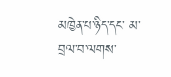མཁྱེན་པ་ཉིད་དང་ མ་བྲལ་བ་ལགས་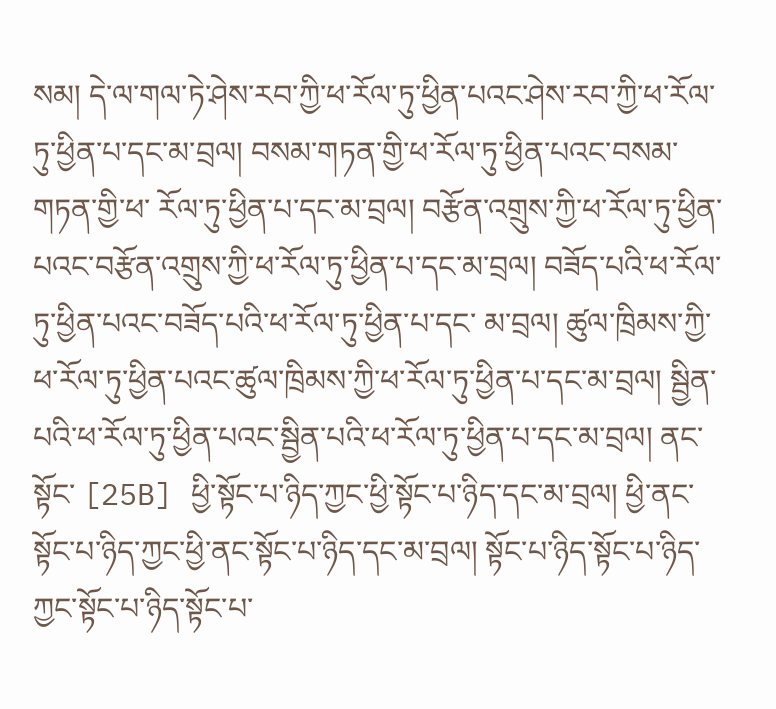སམ། དེ་ལ་གལ་ཏེ་ཤེས་རབ་ཀྱི་ཕ་རོལ་ཏུ་ཕྱིན་པའང་ཤེས་རབ་ཀྱི་ཕ་རོལ་ཏུ་ཕྱིན་པ་དང་མ་བྲལ། བསམ་གཏན་གྱི་ཕ་རོལ་ཏུ་ཕྱིན་པའང་བསམ་གཏན་གྱི་ཕ་ རོལ་ཏུ་ཕྱིན་པ་དང་མ་བྲལ། བརྩོན་འགྲུས་ཀྱི་ཕ་རོལ་ཏུ་ཕྱིན་པའང་བརྩོན་འགྲུས་ཀྱི་ཕ་རོལ་ཏུ་ཕྱིན་པ་དང་མ་བྲལ། བཟོད་པའི་ཕ་རོལ་ཏུ་ཕྱིན་པའང་བཟོད་པའི་ཕ་རོལ་ཏུ་ཕྱིན་པ་དང་ མ་བྲལ། ཚུལ་ཁྲིམས་ཀྱི་ཕ་རོལ་ཏུ་ཕྱིན་པའང་ཚུལ་ཁྲིམས་ཀྱི་ཕ་རོལ་ཏུ་ཕྱིན་པ་དང་མ་བྲལ། སྦྱིན་པའི་ཕ་རོལ་ཏུ་ཕྱིན་པའང་སྦྱིན་པའི་ཕ་རོལ་ཏུ་ཕྱིན་པ་དང་མ་བྲལ། ནང་སྟོང་ [25B] ཕྱི་སྟོང་པ་ཉིད་ཀྱང་ཕྱི་སྟོང་པ་ཉིད་དང་མ་བྲལ། ཕྱི་ནང་སྟོང་པ་ཉིད་ཀྱང་ཕྱི་ནང་སྟོང་པ་ཉིད་དང་མ་བྲལ། སྟོང་པ་ཉིད་སྟོང་པ་ཉིད་ཀྱང་སྟོང་པ་ཉིད་སྟོང་པ་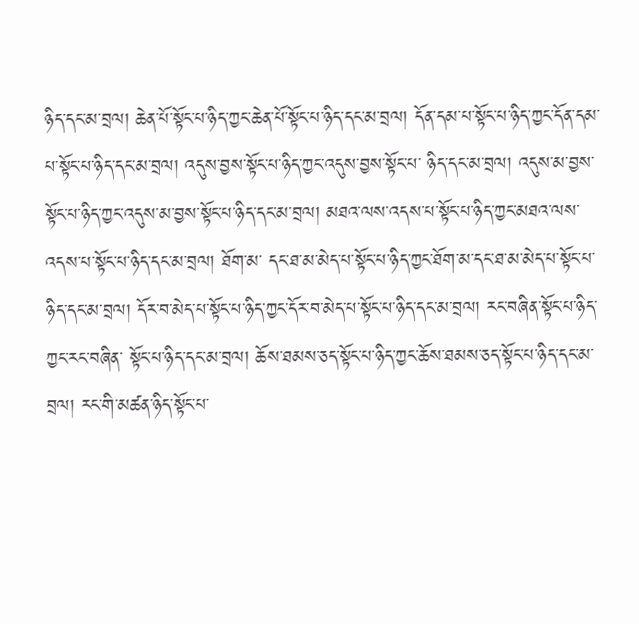ཉིད་དང་མ་བྲལ། ཆེན་པོ་སྟོང་པ་ཉིད་ཀྱང་ཆེན་པོ་སྟོང་པ་ཉིད་དང་མ་བྲལ། དོན་དམ་པ་སྟོང་པ་ཉིད་ཀྱང་དོན་དམ་པ་སྟོང་པ་ཉིད་དང་མ་བྲལ། འདུས་བྱས་སྟོང་པ་ཉིད་ཀྱང་འདུས་བྱས་སྟོང་པ་ ཉིད་དང་མ་བྲལ། འདུས་མ་བྱས་སྟོང་པ་ཉིད་ཀྱང་འདུས་མ་བྱས་སྟོང་པ་ཉིད་དང་མ་བྲལ། མཐའ་ལས་འདས་པ་སྟོང་པ་ཉིད་ཀྱང་མཐའ་ལས་འདས་པ་སྟོང་པ་ཉིད་དང་མ་བྲལ། ཐོག་མ་ དང་ཐ་མ་མེད་པ་སྟོང་པ་ཉིད་ཀྱང་ཐོག་མ་དང་ཐ་མ་མེད་པ་སྟོང་པ་ཉིད་དང་མ་བྲལ། དོར་བ་མེད་པ་སྟོང་པ་ཉིད་ཀྱང་དོར་བ་མེད་པ་སྟོང་པ་ཉིད་དང་མ་བྲལ། རང་བཞིན་སྟོང་པ་ཉིད་ཀྱང་རང་བཞིན་ སྟོང་པ་ཉིད་དང་མ་བྲལ། ཆོས་ཐམས་ཅད་སྟོང་པ་ཉིད་ཀྱང་ཆོས་ཐམས་ཅད་སྟོང་པ་ཉིད་དང་མ་བྲལ། རང་གི་མཚན་ཉིད་སྟོང་པ་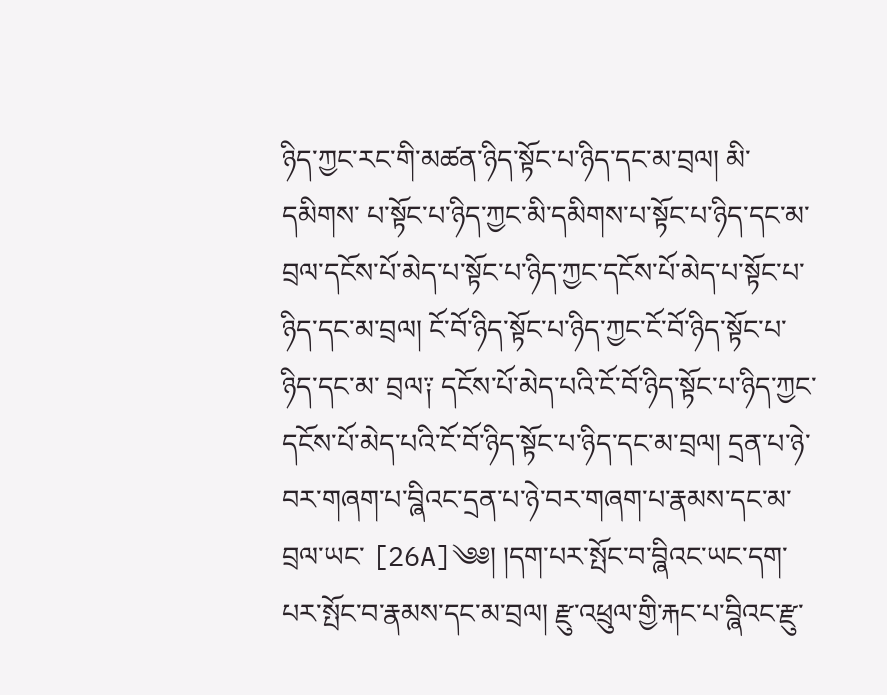ཉིད་ཀྱང་རང་གི་མཚན་ཉིད་སྟོང་པ་ཉིད་དང་མ་བྲལ། མི་དམིགས་ པ་སྟོང་པ་ཉིད་ཀྱང་མི་དམིགས་པ་སྟོང་པ་ཉིད་དང་མ་བྲལ་དངོས་པོ་མེད་པ་སྟོང་པ་ཉིད་ཀྱང་དངོས་པོ་མེད་པ་སྟོང་པ་ཉིད་དང་མ་བྲལ། ངོ་བོ་ཉིད་སྟོང་པ་ཉིད་ཀྱང་ངོ་བོ་ཉིད་སྟོང་པ་ཉིད་དང་མ་ བྲལ༑ དངོས་པོ་མེད་པའི་ངོ་བོ་ཉིད་སྟོང་པ་ཉིད་ཀྱང་དངོས་པོ་མེད་པའི་ངོ་བོ་ཉིད་སྟོང་པ་ཉིད་དང་མ་བྲལ། དྲན་པ་ཉེ་བར་གཞག་པ་བྮིའང་དྲན་པ་ཉེ་བར་གཞག་པ་རྣམས་དང་མ་བྲལ་ཡང་ [26A]༄༅། །དག་པར་སྤོང་བ་བྮིའང་ཡང་དག་པར་སྤོང་བ་རྣམས་དང་མ་བྲལ། རྫུ་འཕྲུལ་གྱི་རྐང་པ་བྮིའང་རྫུ་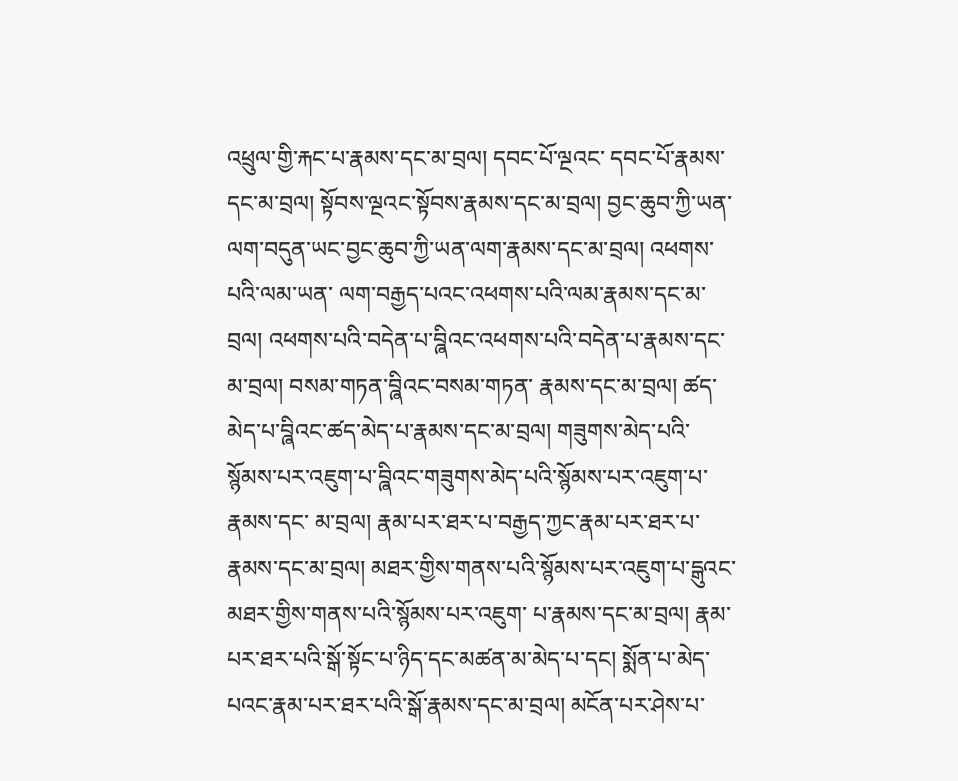འཕྲུལ་གྱི་རྐང་པ་རྣམས་དང་མ་བྲལ། དབང་པོ་ལྔའང་ དབང་པོ་རྣམས་དང་མ་བྲལ། སྟོབས་ལྔའང་སྟོབས་རྣམས་དང་མ་བྲལ། བྱང་ཆུབ་ཀྱི་ཡན་ལག་བདུན་ཡང་བྱང་ཆུབ་ཀྱི་ཡན་ལག་རྣམས་དང་མ་བྲལ། འཕགས་པའི་ལམ་ཡན་ ལག་བརྒྱད་པའང་འཕགས་པའི་ལམ་རྣམས་དང་མ་བྲལ། འཕགས་པའི་བདེན་པ་བྮིའང་འཕགས་པའི་བདེན་པ་རྣམས་དང་མ་བྲལ། བསམ་གཏན་བྮིའང་བསམ་གཏན་ རྣམས་དང་མ་བྲལ། ཚད་མེད་པ་བྮིའང་ཚད་མེད་པ་རྣམས་དང་མ་བྲལ། གཟུགས་མེད་པའི་སྙོམས་པར་འཇུག་པ་བྮིའང་གཟུགས་མེད་པའི་སྙོམས་པར་འཇུག་པ་རྣམས་དང་ མ་བྲལ། རྣམ་པར་ཐར་པ་བརྒྱད་ཀྱང་རྣམ་པར་ཐར་པ་རྣམས་དང་མ་བྲལ། མཐར་གྱིས་གནས་པའི་སྙོམས་པར་འཇུག་པ་དྒུའང་མཐར་གྱིས་གནས་པའི་སྙོམས་པར་འཇུག་ པ་རྣམས་དང་མ་བྲལ། རྣམ་པར་ཐར་པའི་སྒོ་སྟོང་པ་ཉིད་དང་མཚན་མ་མེད་པ་དང། སྨོན་པ་མེད་པའང་རྣམ་པར་ཐར་པའི་སྒོ་རྣམས་དང་མ་བྲལ། མངོན་པར་ཤེས་པ་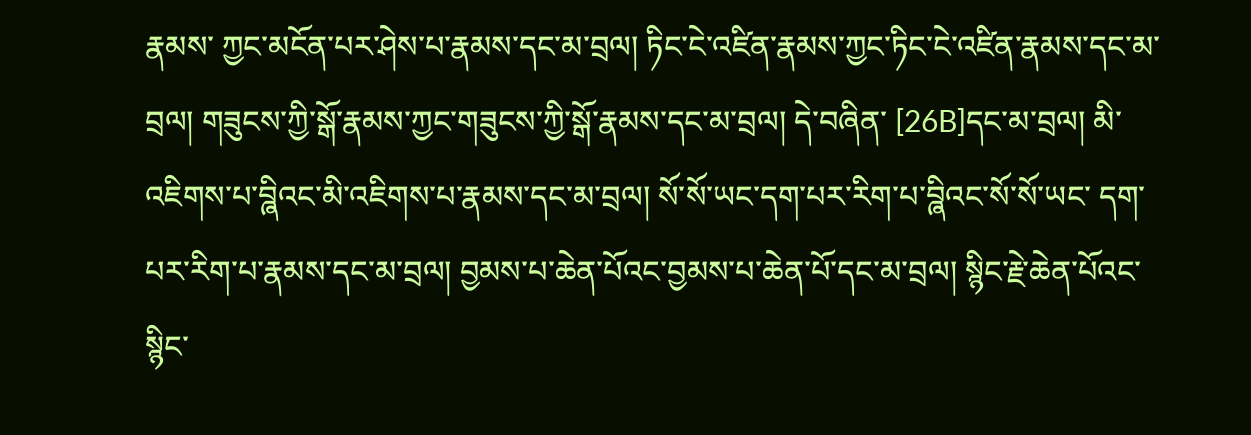རྣམས་ ཀྱང་མངོན་པར་ཤེས་པ་རྣམས་དང་མ་བྲལ། ཏིང་ངེ་འཛིན་རྣམས་ཀྱང་ཏིང་ངེ་འཛིན་རྣམས་དང་མ་བྲལ། གཟུངས་ཀྱི་སྒོ་རྣམས་ཀྱང་གཟུངས་ཀྱི་སྒོ་རྣམས་དང་མ་བྲལ། དེ་བཞིན་ [26B]དང་མ་བྲལ། མི་འཇིགས་པ་བྮིའང་མི་འཇིགས་པ་རྣམས་དང་མ་བྲལ། སོ་སོ་ཡང་དག་པར་རིག་པ་བྮིའང་སོ་སོ་ཡང་ དག་པར་རིག་པ་རྣམས་དང་མ་བྲལ། བྱམས་པ་ཆེན་པོའང་བྱམས་པ་ཆེན་པོ་དང་མ་བྲལ། སྙིང་རྗེ་ཆེན་པོའང་སྙིང་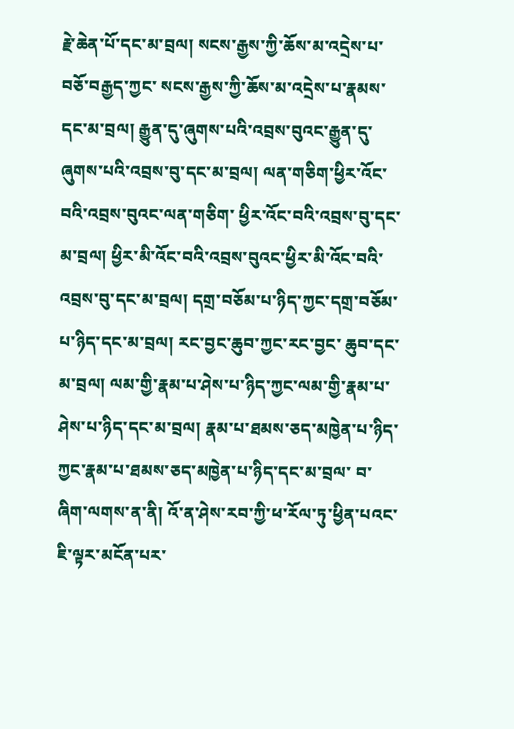རྗེ་ཆེན་པོ་དང་མ་བྲལ། སངས་རྒྱས་ཀྱི་ཆོས་མ་འདྲེས་པ་བཅོ་བརྒྱད་ཀྱང་ སངས་རྒྱས་ཀྱི་ཆོས་མ་འདྲེས་པ་རྣམས་དང་མ་བྲལ། རྒྱུན་དུ་ཞུགས་པའི་འབྲས་བུའང་རྒྱུན་དུ་ཞུགས་པའི་འབྲས་བུ་དང་མ་བྲལ། ལན་གཅིག་ཕྱིར་འོང་བའི་འབྲས་བུའང་ལན་གཅིག་ ཕྱིར་འོང་བའི་འབྲས་བུ་དང་མ་བྲལ། ཕྱིར་མི་འོང་བའི་འབྲས་བུའང་ཕྱིར་མི་འོང་བའི་འབྲས་བུ་དང་མ་བྲལ། དགྲ་བཅོམ་པ་ཉིད་ཀྱང་དགྲ་བཅོམ་པ་ཉིད་དང་མ་བྲལ། རང་བྱང་ཆུབ་ཀྱང་རང་བྱང་ ཆུབ་དང་མ་བྲལ། ལམ་གྱི་རྣམ་པ་ཤེས་པ་ཉིད་ཀྱང་ལམ་གྱི་རྣམ་པ་ཤེས་པ་ཉིད་དང་མ་བྲལ། རྣམ་པ་ཐམས་ཅད་མཁྱེན་པ་ཉིད་ཀྱང་རྣམ་པ་ཐམས་ཅད་མཁྱེན་པ་ཉིད་དང་མ་བྲལ་ བ་ཞིག་ལགས་ན་ནི། འོ་ན་ཤེས་རབ་ཀྱི་ཕ་རོལ་ཏུ་ཕྱིན་པའང་ཇི་ལྟར་མངོན་པར་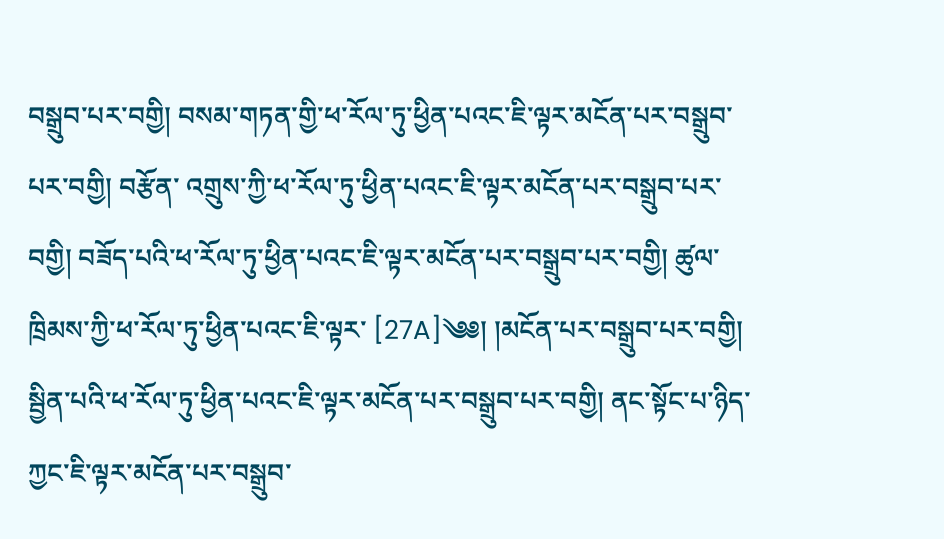བསྒྲུབ་པར་བགྱི། བསམ་གཏན་གྱི་ཕ་རོལ་ཏུ་ཕྱིན་པའང་ཇི་ལྟར་མངོན་པར་བསྒྲུབ་པར་བགྱི། བརྩོན་ འགྲུས་ཀྱི་ཕ་རོལ་ཏུ་ཕྱིན་པའང་ཇི་ལྟར་མངོན་པར་བསྒྲུབ་པར་བགྱི། བཟོད་པའི་ཕ་རོལ་ཏུ་ཕྱིན་པའང་ཇི་ལྟར་མངོན་པར་བསྒྲུབ་པར་བགྱི། ཚུལ་ཁྲིམས་ཀྱི་ཕ་རོལ་ཏུ་ཕྱིན་པའང་ཇི་ལྟར་ [27A]༄༅། །མངོན་པར་བསྒྲུབ་པར་བགྱི། སྦྱིན་པའི་ཕ་རོལ་ཏུ་ཕྱིན་པའང་ཇི་ལྟར་མངོན་པར་བསྒྲུབ་པར་བགྱི། ནང་སྟོང་པ་ཉིད་ཀྱང་ཇི་ལྟར་མངོན་པར་བསྒྲུབ་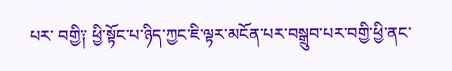པར་ བགྱི༑ ཕྱི་སྟོང་པ་ཉིད་ཀྱང་ཇི་ལྟར་མངོན་པར་བསྒྲུབ་པར་བགྱི་ཕྱི་ནང་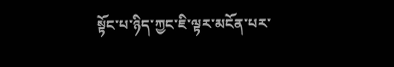སྟོང་པ་ཉིད་ཀྱང་ཇི་ལྟར་མངོན་པར་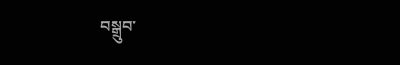བསྒྲུབ་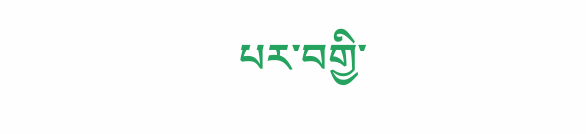པར་བགྱི་